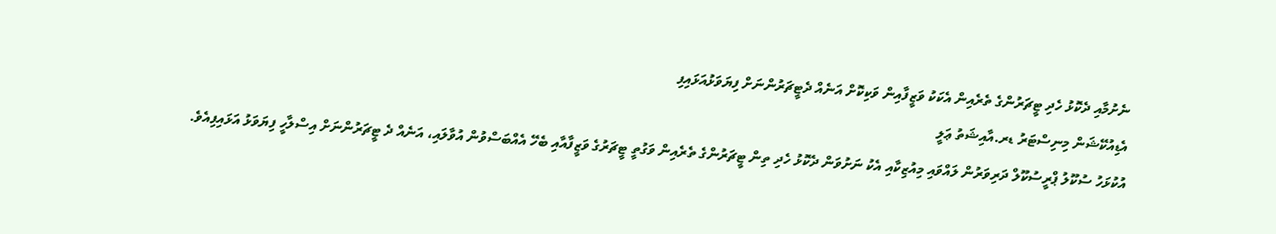ނެށުމާއި ދެކޮޅު ހެދި ޓީޗަރުންގެ ތެރެއިން އެކަކު ވަޒީފާއިން ވަކިކޮށް އަނެއް ދެޓީޗަރުންނަށް ފިޔަވަޅުއަޅައިފި
އެޑިއުކޭޝަން މިނިސްޓަރު ޑރ.އާއިޝަތު ޢަލީ
އުކުޅަހު ސުކޫލު ޕްރީސުކޫލް ދަރިވަރުން ލައްވައި މިއުޒިކާއި އެކު ނަށުވަން ދެކޮޅު ހެދި ތިން ޓީޗަރުންގެ ތެރެއިން ވަގުތީ ޓީޗަރުގެ ވަޒީފާއާއި ބެހޭ އެއްބަސްވުން އުވާލައި، އަނެއް ދެ ޓީޗަރުންނަށް އިސްލާހީ ފިޔަވަޅު އަޅައިފިއެވެ.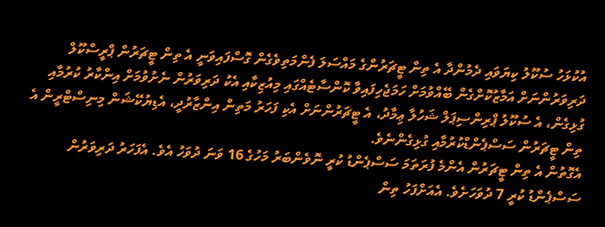އުކުޅަހު ސުކޫލު ކިޔަވައި ދެމުންދާ އެ ތިން ޓީޗަރުންގެ މައްސަލަ ފެންމަތިވެގެން ގޮސްފައިވަނީ އެ ތިން ޓީޗަރުން ޕްރީސްކޫލް ދަރިވަރުންނަށް އަމާޒުކޮށްގެން ބޭއްވުމަށް ހަމަޖެހިފައިވާ ކޮންސާޓެއްގައި މިއުޒިކާއި އެކު ދަރިވަރުން ނެށުވުމަށް އިންކާރު ކުރުމާއި ގުޅިގެން، އެ ސުކޫލު ޕްރިންސިޕަލް ޝަހުލާ ޢިމާދު، އެ ޓީޗަރުންނަށް އެކި ފަހަރު މަތިން އިންޒާރުދީ، އެޑިޔުކޭޝަން މިނިސްޓްރީން އެ ތިން ޓީޗަރުން ސަސްޕެންޑްކުރުމާއި ގުޅިގެންނެވެ.
އެގޮތުން އެ ތިން ޓީޗަރުން އެންމެ ފުރަތަމަ ސަސްޕެންޑު ކުރީ ނޮވެންބަރު މަހުގެ 16 ވަނަ ދުވަހު އެވެ. އެފަހަރު ދަރިވަރުން ސަސްޕެންޑު ކުރީ 7 ދުވަހަށެވެ. އެއަށްފަހު ތިން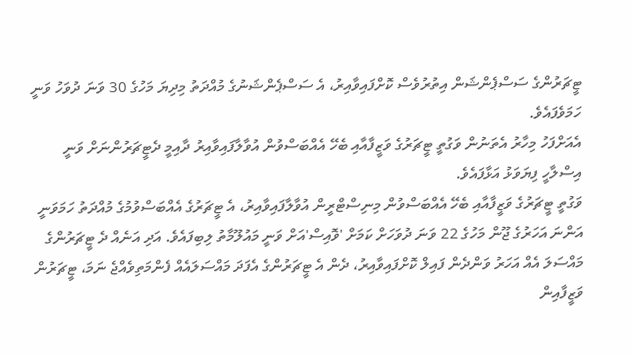ޓީޗަރުންގެ ސަސްޕެންޝަން އިތުރުވެސް ކޮށްފައިވާއިރު، އެ ސަސްޕެންޝަނުގެ މުއްދަތު މިދިޔަ މަހުގެ 30 ވަނަ ދުވަހު ވަނީ ހަމަވެފައެވެ.
އެއަށްފަހު މިހާރު އެތަނުން ވަގުތީ ޓީޗަރުގެ ވަޒީފާއާއި ބެހޭ އެއްބަސްވުން އުވާލާފައިވާއިރު ދާއިމީ ދެޓީޗަރުންނަށް ވަނީ އިސްލާހީ ފިޔަވަޅު އަޅާފައެވެ.
ވަގުތީ ޓީޗަރުގެ ވަޒީފާއާއި ބެހޭ އެއްބަސްވުން މިނިސްޓްރީން އުވާލާފައިވާއިރު، އެ ޓީޗަރުގެ އެއްބަސްވުމުގެ މުއްދަތު ހަމަވަނީ އަންނަ އަހަރުގެ ޖޫން މަހުގެ 22 ވަނަ ދުވަހަށް ކަމަށް 'ވޮއިސް'އަށް ވަނީ މައުލޫމާތު ލިބިފައެވެ. އަދި އަނެއް ދެ ޓީޗަރުންގެ މައްސަލަ އެއް އަހަރު ވަންދެން ފައިލް ކޮށްފައިވާއިރު، ދެން އެ ޓީޗަރުންގެ އެފަދަ މައްސަލައެއް ފެންމަތިވެއްޖެ ނަމަ، ޓީޗަރުން ވަޒީފާއިން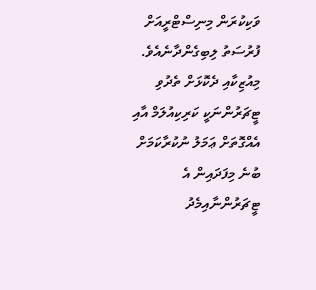ވަކިކުރަން މިނިސްޓްރީއަށް ފުރުސަތު ލިބިގެންދާނެއެވެ.
މިއުޒިކާއި ދެކޮޅަށް ތެދުވި ޓީޗަރުންނަކީ ކަރިކިއުލަމް އާއި އެއްގޮތަށް ޢަމަލު ނުކުރާކަމަށް ބުނެ މިފަދައިން އެ ޓީޗަރުންނާއިމެދު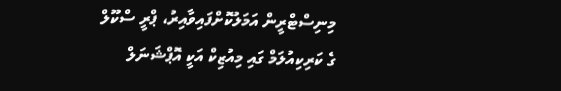މިނިސްޓްރީން އަމަލުކޮށްފައިވާއިރު، ޕްރީ ސްކޫލް ގެ ކަރިކިއުލަމް ގައި މިއުޒިކް އަކީ އޮޕްޝަނަލް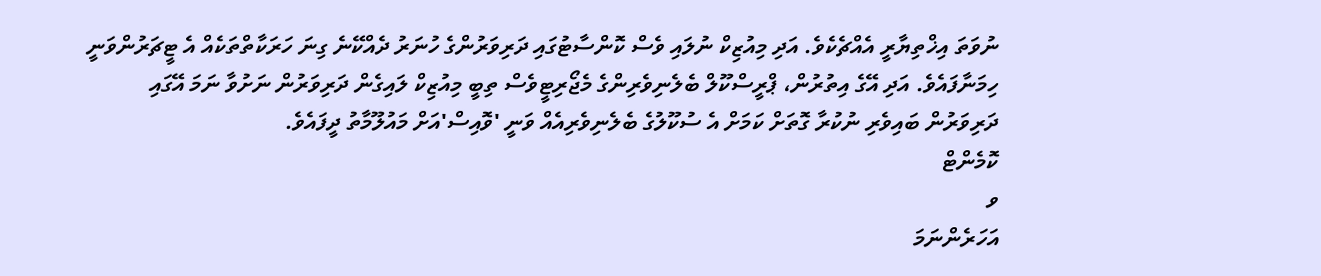ނުވަތަ އިޚްތިޔާރީ އެއްޗެކެވެ. އަދި މިއުޒިކް ނުލައި ވެސް ކޮންސާޓުގައި ދަރިވަރުންގެ ހުނަރު ދެއްކޭނެ ގިނަ ހަރަކާތްތަކެއް އެ ޓީޗަރުންވަނީ ހިމަނާފައެވެ. އަދި އޭގެ އިތުރުން، ޕްރީސްކޫލް ބެލެނިވެރިންގެ މެޖޯރިޓީވެސް ތިބީ މިއުޒިކް ލައިގެން ދަރިވަރުން ނަށުވާ ނަމަ އޭގައި ދަރިވަރުން ބައިވެރި ނުކުރާ ގޮތަށް ކަމަށް އެ ސުކޫލުގެ ބެލެނިވެރިއެއް ވަނީ 'ވޮއިސް'އަށް މައުލޫމާތު ދީފައެވެ.
ކޮމެންޓް
ވ
އަހަރެންނަމަ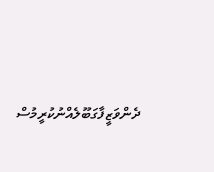ދެންވަޒީފާގަބޫލެއްނުކުރީމުސް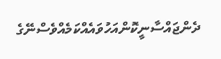ދެންޖައްސާނީކޮންއަހުވައެއްކަމެއްވެސްނޭގެ